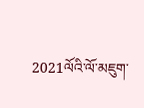2021ལོའི་ལོ་མཇུག་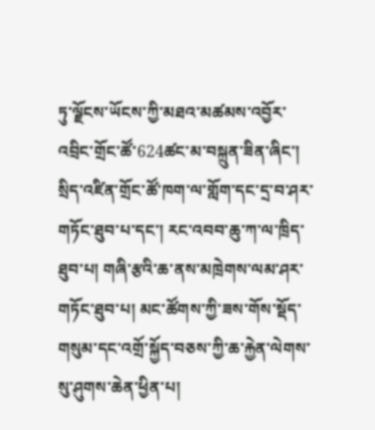ཏུ་ལྗོངས་ཡོངས་ཀྱི་མཐའ་མཚམས་འབྱོར་འབྲིང་གྲོང་ཚོ་624ཚང་མ་བསྐྲུན་ཟིན་ཞིང་། སྲིད་འཛིན་གྲོང་ཚོ་ཁག་ལ་གློག་དང་དྲ་བ་ཤར་གཏོང་ཐུབ་པ་དང་། རང་འབབ་ཆུ་ཀ་ལ་ཁྲིད་ཐུབ་པ། གཞི་རྩའི་ཆ་ནས་མཁྲེགས་ལམ་ཤར་གཏོང་ཐུབ་པ། མང་ཚོགས་ཀྱི་ཟས་གོས་སྡོད་གསུམ་དང་འགྲོ་སྐྱོད་བཅས་ཀྱི་ཆ་རྐྱེན་ལེགས་སུ་ཤུགས་ཆེན་ཕྱིན་པ།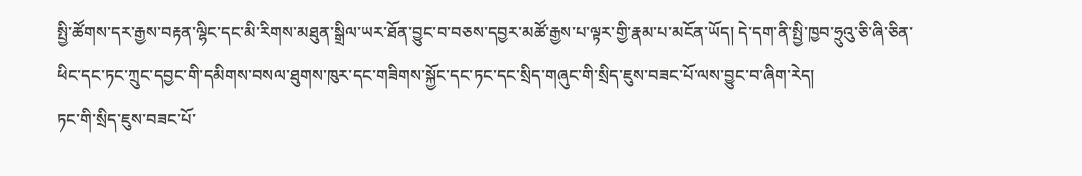སྤྱི་ཚོགས་དར་རྒྱས་བརྟན་ལྷིང་དང་མི་རིགས་མཐུན་སྒྲིལ་ཡར་ཐོན་བྱུང་བ་བཅས་དབྱར་མཚོ་རྒྱས་པ་ལྟར་གྱི་རྣམ་པ་མངོན་ཡོད། དེ་དག་ནི་སྤྱི་ཁྱབ་ཧྲུའུ་ཅི་ཞི་ཅིན་ཕིང་དང་ཏང་ཀྲུང་དབྱང་གི་དམིགས་བསལ་ཐུགས་ཁུར་དང་གཟིགས་སྐྱོང་དང་ཏང་དང་སྲིད་གཞུང་གི་སྲིད་ཇུས་བཟང་པོ་ལས་བྱུང་བ་ཞིག་རེད།
ཏང་གི་སྲིད་ཇུས་བཟང་པོ་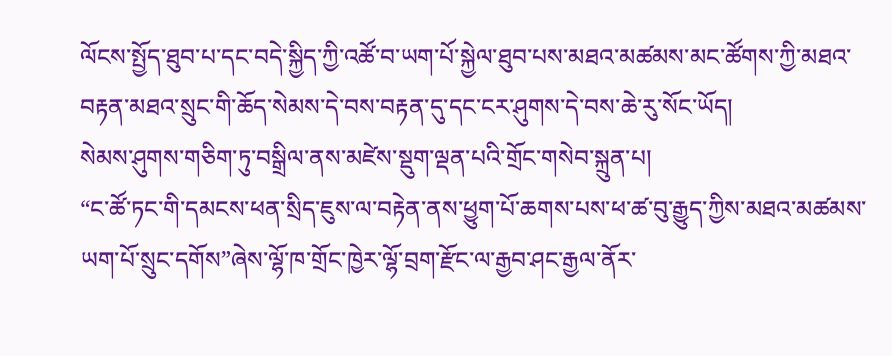ལོངས་སྤྱོད་ཐུབ་པ་དང་བདེ་སྐྱིད་ཀྱི་འཚོ་བ་ཡག་པོ་སྐྱེལ་ཐུབ་པས་མཐའ་མཚམས་མང་ཚོགས་ཀྱི་མཐའ་བརྟན་མཐའ་སྲུང་གི་ཆོད་སེམས་དེ་བས་བརྟན་དུ་དང་ངར་ཤུགས་དེ་བས་ཆེ་རུ་སོང་ཡོད།
སེམས་ཤུགས་གཅིག་ཏུ་བསྒྲིལ་ནས་མཛེས་སྡུག་ལྡན་པའི་གྲོང་གསེབ་སྐྲུན་པ།
“ང་ཚོ་ཏང་གི་དམངས་ཕན་སྲིད་ཇུས་ལ་བརྟེན་ནས་ཕྱུག་པོ་ཆགས་པས་ཕ་ཚ་བུ་རྒྱུད་ཀྱིས་མཐའ་མཚམས་ཡག་པོ་སྲུང་དགོས”ཞེས་ལྷོ་ཁ་གྲོང་ཁྱེར་ལྷོ་བྲག་རྫོང་ལ་རྒྱབ་ཤང་རྒྱལ་ནོར་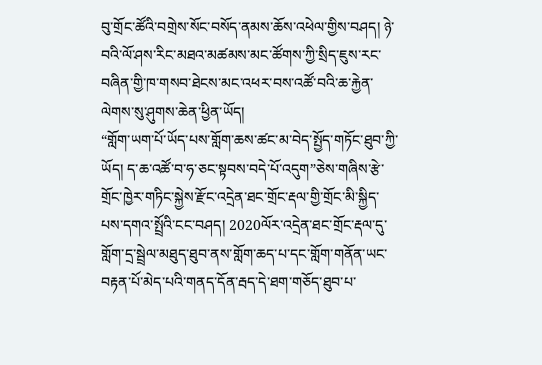བུ་གྲོང་ཚོའི་བགྲེས་སོང་བསོད་ནམས་ཆོས་འཕེལ་གྱིས་བཤད། ཉེ་བའི་ལོ་ཤས་རིང་མཐའ་མཚམས་མང་ཚོགས་ཀྱི་སྲིད་ཇུས་རང་བཞིན་གྱི་ཁ་གསབ་ཐེངས་མང་འཕར་བས་འཚོ་བའི་ཆ་རྐྱེན་ལེགས་སུ་ཤུགས་ཆེན་ཕྱིན་ཡོད།
“གློག་ཡག་པོ་ཡོད་པས་གློག་ཆས་ཚང་མ་བེད་སྤྱོད་གཏོང་ཐུབ་ཀྱི་ཡོད། ད་ཆ་འཚོ་བ་ཧ་ཅང་སྟབས་བདེ་པོ་འདུག”ཅེས་གཞིས་རྩེ་གྲོང་ཁྱེར་གཏིང་སྐྱེས་རྫོང་འདྲེན་ཐང་གྲོང་རྡལ་གྱི་གྲོང་མི་སྐྱིད་པས་དགའ་སྤྲོའི་ངང་བཤད། 2020ལོར་འདྲེན་ཐང་གྲོང་རྡལ་དུ་གློག་དྲ་སྦྲེལ་མཐུད་ཐུབ་ནས་གློག་ཆད་པ་དང་གློག་གནོན་ཡང་བརྟན་པོ་མེད་པའི་གནད་དོན་རྦད་དེ་ཐག་གཅོད་ཐུབ་པ་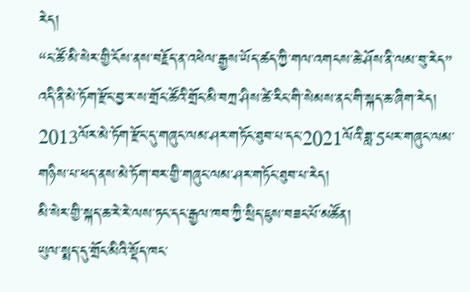རེད།
“ང་ཚོ་མི་སེར་གྱི་ངོས་ནས་བརྗོད་ན་འཕེལ་རྒྱས་ཡོད་ཚད་ཀྱི་གལ་འགངས་ཆེ་ཤོས་ནི་ལམ་བུ་རེད” འདི་ནི་མེ་ཏོག་རྫོང་བྱ་ར་ས་གྲོང་ཚོའི་གྲོང་མི་བཀྲ་ཤིས་ཚེ་རིང་གི་སེམས་ནང་གི་སྐད་ཆ་ཞིག་རེད། 2013ལོར་མེ་ཏོག་རྫོང་དུ་གཞུང་ལམ་ཤར་གཏོང་ཐུབ་པ་དང་2021ལོའི་ཟླ་5པར་གཞུང་ལམ་གཉིས་པ་ཕད་ནས་མེ་ཏོག་བར་གྱི་གཞུང་ལམ་ཤར་གཏོང་ཐུབ་པ་རེད།
མི་སེར་གྱི་སྐད་ཆ་རེ་རེ་ལས་ཏང་དང་རྒྱལ་ཁབ་ཀྱི་སྲིད་ཇུས་བཟང་པོ་མཚོན།
ཡུལ་སྨད་དུ་གྲོང་མིའི་སྡོད་ཁང་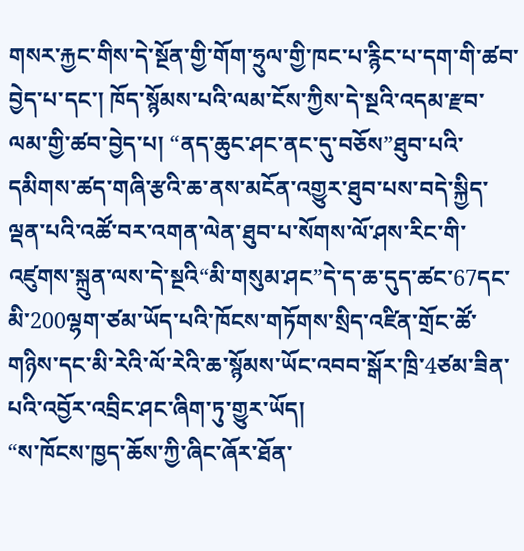གསར་རྐྱང་གིས་དེ་སྔོན་གྱི་གོག་ཧྲུལ་གྱི་ཁང་པ་རྙིང་པ་དག་གི་ཚབ་བྱེད་པ་དང་། ཁོད་སྙོམས་པའི་ལམ་ངོས་ཀྱིས་དེ་སྔའི་འདམ་རྫབ་ལམ་གྱི་ཚབ་བྱེད་པ། “ནད་ཆུང་ཤང་ནང་དུ་བཅོས”ཐུབ་པའི་དམིགས་ཚད་གཞི་རྩའི་ཆ་ནས་མངོན་འགྱུར་ཐུབ་པས་བདེ་སྐྱིད་ལྡན་པའི་འཚོ་བར་འགན་ལེན་ཐུབ་པ་སོགས་ལོ་ཤས་རིང་གི་འཛུགས་སྐྲུན་ལས་དེ་སྔའི“མི་གསུམ་ཤང”དེ་ད་ཆ་དུད་ཚང་67དང་མི་200ལྷག་ཙམ་ཡོད་པའི་ཁོངས་གཏོགས་སྲིད་འཛིན་གྲོང་ཚོ་གཉིས་དང་མི་རེའི་ལོ་རེའི་ཆ་སྙོམས་ཡོང་འབབ་སྒོར་ཁྲི་4ཙམ་ཟིན་པའི་འབྱོར་འབྲིང་ཤང་ཞིག་ཏུ་གྱུར་ཡོད།
“ས་ཁོངས་ཁྱད་ཆོས་ཀྱི་ཞིང་ཞོར་ཐོན་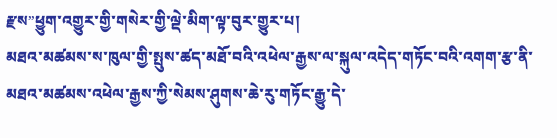རྫས”ཕྱུག་འགྱུར་གྱི་གསེར་གྱི་ལྡེ་མིག་ལྟ་བུར་གྱུར་པ།
མཐའ་མཚམས་ས་ཁུལ་གྱི་སྤུས་ཚད་མཐོ་བའི་འཕེལ་རྒྱས་ལ་སྐུལ་འདེད་གཏོང་བའི་འགག་རྩ་ནི་མཐའ་མཚམས་འཕེལ་རྒྱས་ཀྱི་སེམས་ཤུགས་ཆེ་རུ་གཏོང་རྒྱུ་དེ་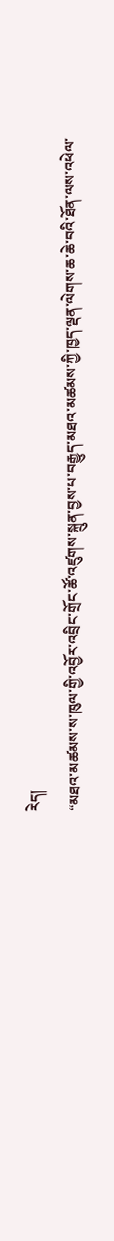རེད།
“མཐའ་མཚམས་ས་ཁུལ་གྱི་འབྱོར་འབྲིང་གྲོང་ཚོ་འཛུགས་སྐྲུན་བྱས་པ་བརྒྱུད་མཐའ་མཚམས་ཀྱི་ཁྱད་ལྡན་ལེགས་ཆ་ཆེ་བའི་ཐོན་ལས་འཕེལ་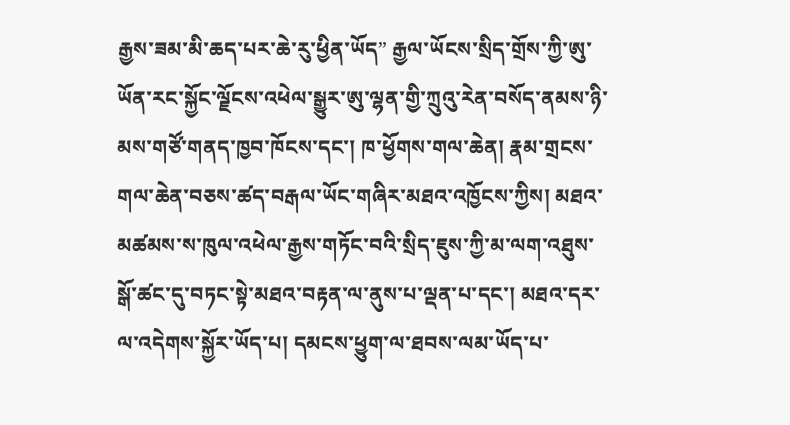རྒྱས་ཟམ་མི་ཆད་པར་ཆེ་རུ་ཕྱིན་ཡོད” རྒྱལ་ཡོངས་སྲིད་གྲོས་ཀྱི་ཨུ་ཡོན་རང་སྐྱོང་ལྗོངས་འཕེལ་སྒྱུར་ཨུ་ལྷན་གྱི་ཀྲུའུ་རེན་བསོད་ནམས་ཉི་མས་གཙོ་གནད་ཁྱབ་ཁོངས་དང་། ཁ་ཕྱོགས་གལ་ཆེན། རྣམ་གྲངས་གལ་ཆེན་བཅས་ཚད་བརྒལ་ཡོང་གཞིར་མཐའ་འཁྱོངས་ཀྱིས། མཐའ་མཚམས་ས་ཁུལ་འཕེལ་རྒྱས་གཏོང་བའི་སྲིད་ཇུས་ཀྱི་མ་ལག་འཐུས་སྒོ་ཚང་དུ་བཏང་སྟེ་མཐའ་བརྟན་ལ་ནུས་པ་ལྡན་པ་དང་། མཐའ་དར་ལ་འདེགས་སྐྱོར་ཡོད་པ། དམངས་ཕྱུག་ལ་ཐབས་ལམ་ཡོད་པ་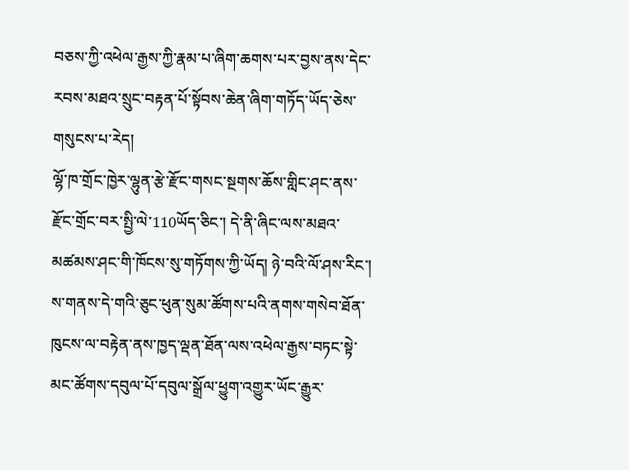བཅས་ཀྱི་འཕེལ་རྒྱས་ཀྱི་རྣམ་པ་ཞིག་ཆགས་པར་བྱས་ནས་དེང་རབས་མཐའ་སྲུང་བརྟན་པོ་སྟོབས་ཆེན་ཞིག་གཏོད་ཡོད་ཅེས་གསུངས་པ་རེད།
ལྷོ་ཁ་གྲོང་ཁྱེར་ལྷུན་རྩེ་རྫོང་གསང་སྔགས་ཆོས་གླིང་ཤང་ནས་རྫོང་གྲོང་བར་སྤྱི་ལེ་110ཡོད་ཅིང་། དེ་ནི་ཞིང་ལས་མཐའ་མཚམས་ཤང་གི་ཁོངས་སུ་གཏོགས་ཀྱི་ཡོད། ཉེ་བའི་ལོ་ཤས་རིང་། ས་གནས་དེ་གའི་ཅུང་ཕུན་སུམ་ཚོགས་པའི་ནགས་གསེབ་ཐོན་ཁུངས་ལ་བརྟེན་ནས་ཁྱད་ལྡན་ཐོན་ལས་འཕེལ་རྒྱས་བཏང་སྟེ་མང་ཚོགས་དབུལ་པོ་དབུལ་སྒྲོལ་ཕྱུག་འགྱུར་ཡོང་རྒྱུར་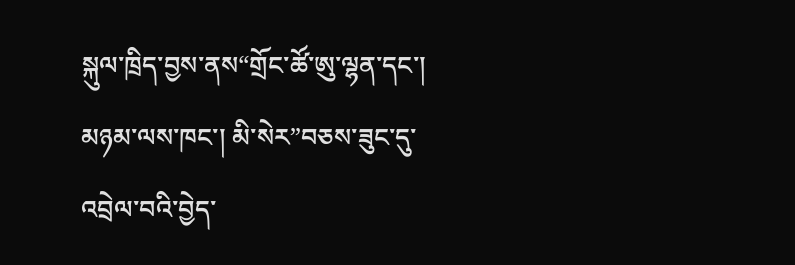སྐུལ་ཁྲིད་བྱས་ནས“གྲོང་ཚོ་ཨུ་ལྷན་དང་། མཉམ་ལས་ཁང་། མི་སེར”བཅས་ཟུང་དུ་འབྲེལ་བའི་བྱེད་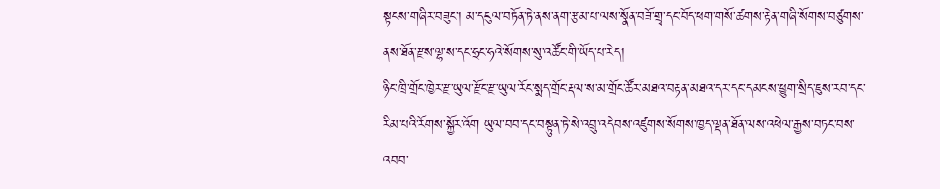སྟངས་གཞིར་བཟུང་། མ་དངུལ་བཏོན་ཏེ་ནས་ནག་རྩམ་པ་ལས་སྣོན་བཟོ་གྲྭ་དང་བོད་ཕག་གསོ་ཚགས་རྟེན་གཞི་སོགས་བཙུགས་ནས་ཐོན་རྫས་ལྷ་ས་དང་ཧྲང་ཧའེ་སོགས་སུ་འཚོང་གི་ཡོད་པ་རེད།
ཉིང་ཁྲི་གྲོང་ཁྱེར་རྫ་ཡུལ་རྫོང་རྫ་ཡུལ་རོང་སྨད་གྲོང་རྡལ་ས་མ་གྲོང་ཚོར་མཐའ་བརྟན་མཐའ་དར་དང་དམངས་ཕྱུག་སྲིད་ཇུས་རབ་དང་རིམ་པའི་རོགས་སྐྱོར་འོག ཡུལ་བབ་དང་བསྟུན་ཏེ་སེ་འབྲུ་འདེབས་འཛུགས་སོགས་ཁྱད་ལྡན་ཐོན་ལས་འཕེལ་རྒྱས་བཏང་བས་འབབ་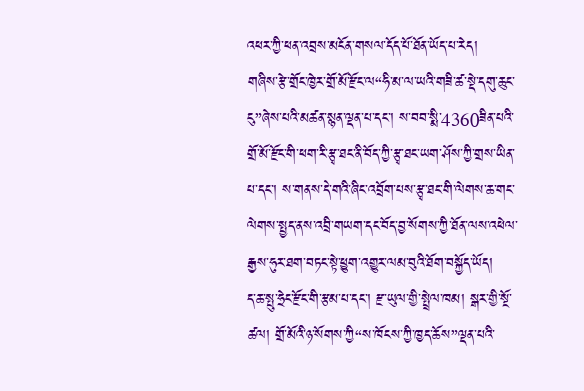འཕར་ཀྱི་ཕན་འབྲས་མངོན་གསལ་དོད་པོ་ཐོན་ཡོད་པ་རེད།
གཞིས་རྩེ་གྲོང་ཁྱེར་གྲོ་མོ་རྫོང་ལ“ཧི་མ་ལ་ཡའི་གཟི་ཚ་སྡེ་དགུ་ཆུང་ངུ”ཞེས་པའི་མཚན་སྙན་ལྡན་པ་དང་། ས་བབ་སྨི་4360ཟིན་པའི་གྲོ་མོ་རྫོང་གི་ཕག་རི་རྩྭ་ཐང་ནི་བོད་ཀྱི་རྩྭ་ཐང་ཡག་ཤོས་ཀྱི་གྲས་ཡིན་པ་དང་། ས་གནས་དེ་གའི་ཞིང་འབྲོག་པས་རྩྭ་ཐང་གི་ལེགས་ཆ་གང་ལེགས་སྤྱད་ནས་འབྲི་གཡག་དང་བོད་བྱ་སོགས་ཀྱི་ཐོན་ལས་འཕེལ་རྒྱས་ཧུར་ཐག་བཏང་སྟེ་ཕྱུག་འགྱུར་ལམ་བུའི་ཐོག་བསྐྱོད་ཡོད།
ད་ཆ་སྤུ་ཧྲེང་རྫོང་གི་རྩམ་པ་དང་། རྫ་ཡུལ་གྱི་སྤྲེལ་ཁམ། སྒར་གྱི་སྔོ་ཚལ། གྲོ་མོའི་ཉ་སོགས་ཀྱི“ས་ཁོངས་ཀྱི་ཁྱད་ཆོས”ལྡན་པའི་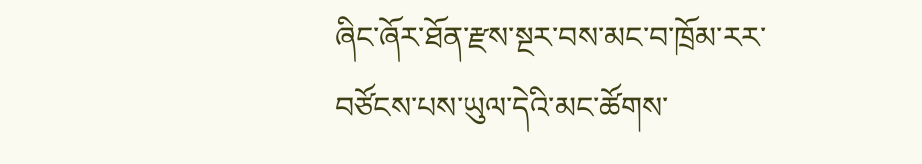ཞིང་ཞོར་ཐོན་རྫས་སྔར་བས་མང་བ་ཁྲོམ་རར་བཙོངས་པས་ཡུལ་དེའི་མང་ཚོགས་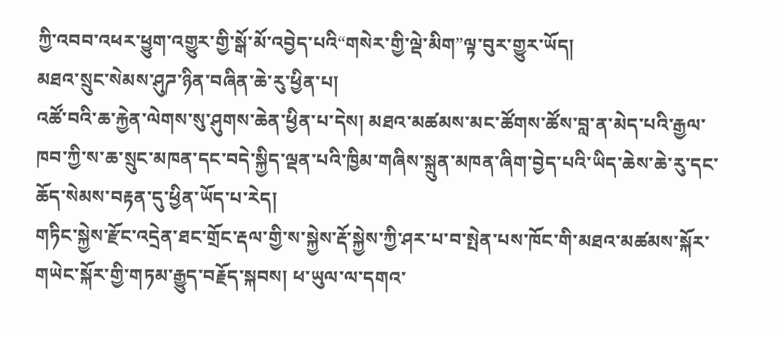ཀྱི་འབབ་འཕར་ཕྱུག་འགྱུར་གྱི་སྒོ་མོ་འབྱེད་པའི“གསེར་གྱི་ལྡེ་མིག”ལྟ་བུར་གྱུར་ཡོད།
མཐའ་སྲུང་སེམས་ཤུཌ་ཉིན་བཞིན་ཆེ་རུ་ཕྱིན་པ།
འཚོ་བའི་ཆ་རྐྱེན་ལེགས་སུ་ཤུགས་ཆེན་ཕྱིན་པ་དེས། མཐའ་མཚམས་མང་ཚོགས་ཚོས་བླ་ན་མེད་པའི་རྒྱལ་ཁབ་ཀྱི་ས་ཆ་སྲུང་མཁན་དང་བདེ་སྐྱིད་ལྡན་པའི་ཁྱིམ་གཞིས་སྐྲུན་མཁན་ཞིག་བྱེད་པའི་ཡིད་ཆེས་ཆེ་རུ་དང་ཆོད་སེམས་བརྟན་དུ་ཕྱིན་ཡོད་པ་རེད།
གཏིང་སྐྱེས་རྫོང་འདྲེན་ཐང་གྲོང་རྡལ་གྱི་ས་སྐྱེས་རྡོ་སྐྱེས་ཀྱི་ཤར་པ་བ་སྤེན་པས་ཁོང་གི་མཐའ་མཚམས་སྐོར་གཡེང་སྐོར་གྱི་གཏམ་རྒྱུད་བརྗོད་སྐབས། ཕ་ཡུལ་ལ་དགའ་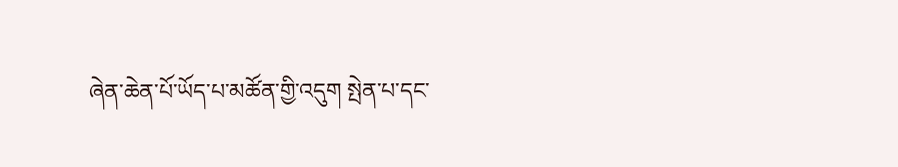ཞེན་ཆེན་པོ་ཡོད་པ་མཚོན་གྱི་འདུག སྤེན་པ་དང་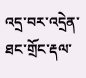འདྲ་བར་འདྲེན་ཐང་གྲོང་རྡལ་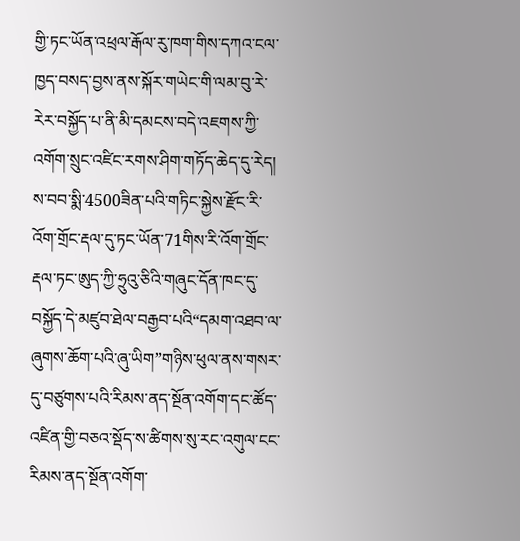གྱི་ཏང་ཡོན་འཕྲལ་རྒོལ་རུ་ཁག་གིས་དཀའ་ངལ་ཁྱད་བསད་བྱས་ནས་སྐོར་གཡེང་གི་ལམ་བུ་རེ་རེར་བསྐྱོད་པ་ནི་མི་དམངས་བདེ་འཇགས་ཀྱི་འགོག་སྲུང་འཛིང་རགས་ཤིག་གཏོད་ཆེད་དུ་རེད།
ས་བབ་སྨི་4500ཟིན་པའི་གཏིང་སྐྱེས་རྫོང་རི་འོག་གྲོང་རྡལ་དུ་ཏང་ཡོན་71གིས་རི་འོག་གྲོང་རྡལ་ཏང་ཨུད་ཀྱི་ཧྲུའུ་ཅིའི་གཞུང་དོན་ཁང་དུ་བསྐྱོད་དེ་མཛུབ་ཐེལ་བརྒྱབ་པའི“དམག་འཐབ་ལ་ཞུགས་ཆོག་པའི་ཞུ་ཡིག”གཉིས་ཕུལ་ནས་གསར་དུ་བཙུགས་པའི་རིམས་ནད་སྔོན་འགོག་དང་ཚོད་འཛིན་གྱི་བཅའ་སྡོད་ས་ཚིགས་སུ་རང་འགུལ་ངང་རིམས་ནད་སྔོན་འགོག་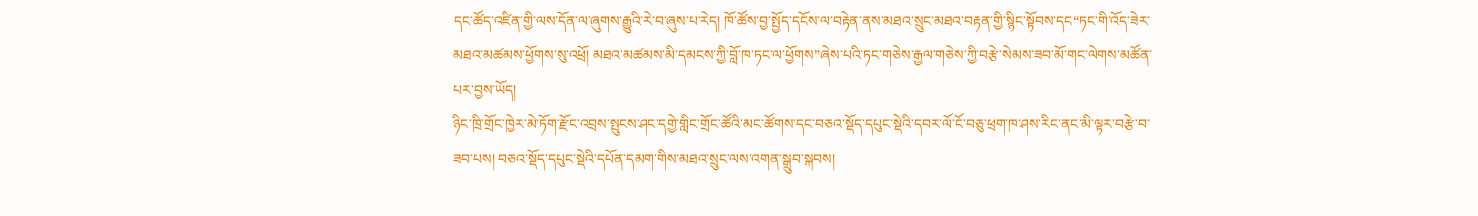དང་ཚོད་འཛིན་གྱི་ལས་དོན་ལ་ཞུགས་རྒྱུའི་རེ་བ་ཞུས་པ་རེད། ཁོ་ཚོས་བྱ་སྤྱོད་དངོས་ལ་བརྟེན་ནས་མཐའ་སྲུང་མཐའ་བརྟན་གྱི་སྙིང་སྟོབས་དང“ཏང་གི་འོད་ཟེར་མཐའ་མཚམས་ཕྱོགས་སུ་འཕྲོ། མཐའ་མཚམས་མི་དམངས་ཀྱི་བློ་ཁ་ཏང་ལ་ཕྱོགས”ཞེས་པའི་ཏང་གཅེས་རྒྱལ་གཅེས་ཀྱི་བརྩེ་སེམས་ཟབ་མོ་གང་ལེགས་མཚོན་པར་བྱས་ཡོད།
ཉིང་ཁྲི་གྲོང་ཁྱེར་མེ་ཏོག་རྫོང་འབྲས་སྤུངས་ཤང་དགྱེ་གླིང་གྲོང་ཚོའི་མང་ཚོགས་དང་བཅའ་སྡོད་དཔུང་སྡེའི་དབར་ལོ་ངོ་བཅུ་ཕྲག་ཁ་ཤས་རིང་ནང་མི་ལྟར་བརྩེ་བ་ཟབ་པས། བཅའ་སྡོད་དཔུང་སྡེའི་དཔོན་དམག་གིས་མཐའ་སྲུང་ལས་འགན་སྒྲུབ་སྐབས།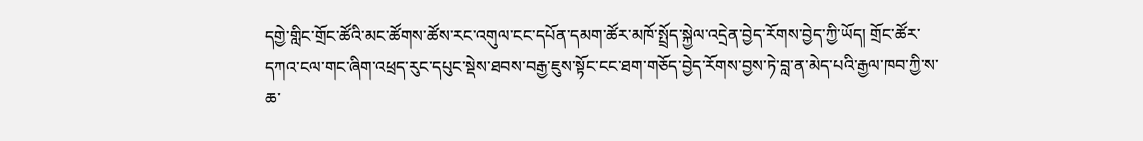དགྱེ་གླིང་གྲོང་ཚོའི་མང་ཚོགས་ཚོས་རང་འགུལ་ངང་དཔོན་དམག་ཚོར་མཁོ་སྤྲོད་སྐྱེལ་འདྲེན་བྱེད་རོགས་བྱེད་ཀྱི་ཡོད། གྲོང་ཚོར་དཀའ་ངལ་གང་ཞིག་འཕྲད་རུང་དཔུང་སྡེས་ཐབས་བརྒྱ་ཇུས་སྟོང་ངང་ཐག་གཅོད་བྱེད་རོགས་བྱས་ཏེ་བླ་ན་མེད་པའི་རྒྱལ་ཁབ་ཀྱི་ས་ཆ་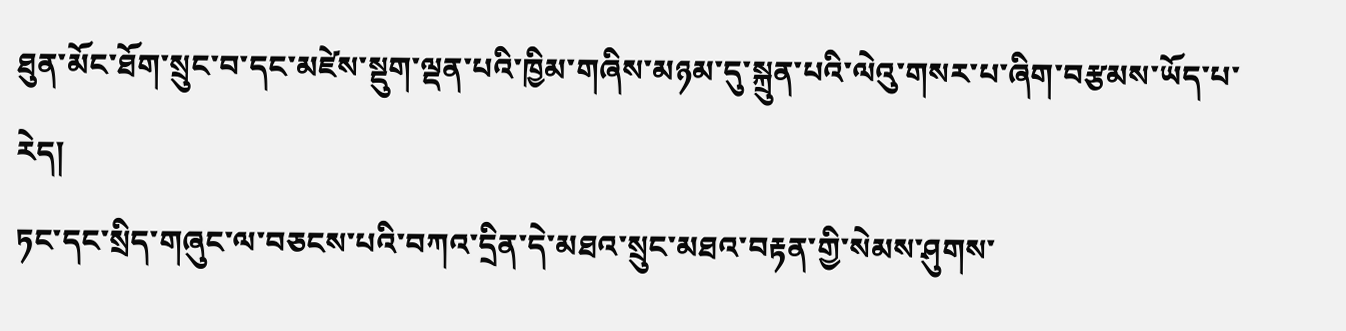ཐུན་མོང་ཐོག་སྲུང་བ་དང་མཛེས་སྡུག་ལྡན་པའི་ཁྱིམ་གཞིས་མཉམ་དུ་སྐྲུན་པའི་ལེའུ་གསར་པ་ཞིག་བརྩམས་ཡོད་པ་རེད།
ཏང་དང་སྲིད་གཞུང་ལ་བཅངས་པའི་བཀའ་དྲིན་དེ་མཐའ་སྲུང་མཐའ་བརྟན་གྱི་སེམས་ཤུགས་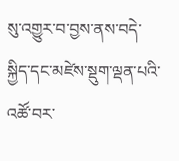སུ་འགྱུར་བ་བྱས་ནས་བདེ་སྐྱིད་དང་མཛེས་སྡུག་ལྡན་པའི་འཚོ་བར་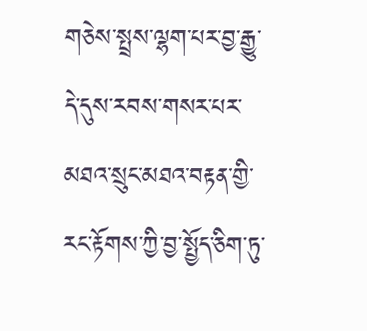གཅེས་སྤྲས་ལྷག་པར་བྱ་རྒྱུ་དེ་དུས་རབས་གསར་པར་མཐའ་སྲུང་མཐའ་བརྟན་གྱི་རང་རྟོགས་ཀྱི་བྱ་སྤྱོད་ཅིག་ཏུ་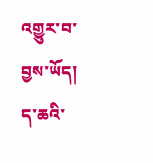འགྱུར་བ་བྱས་ཡོད། ད་ཆའི་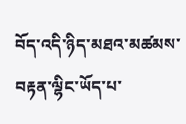བོད་འདི་ཉིད་མཐའ་མཚམས་བརྟན་ལྷིང་ཡོད་པ་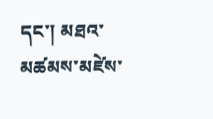དང་། མཐའ་མཚམས་མཛེས་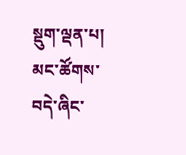སྡུག་ལྡན་པ། མང་ཚོགས་བདེ་ཞིང་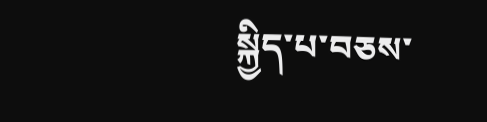སྐྱིད་པ་བཅས་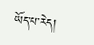ཡོད་པ་རེད།